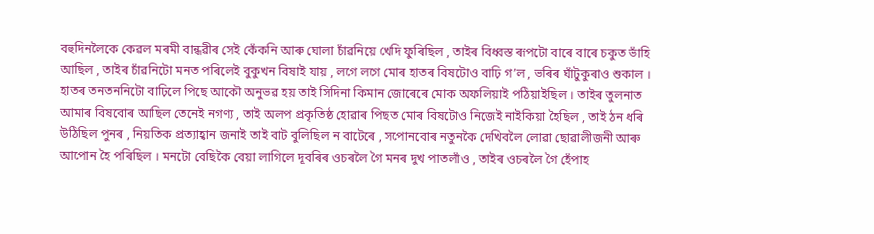বহুদিনলৈকে কেৱল মৰমী বান্ধৱীৰ সেই কেঁকনি আৰু ঘোলা চাঁৱনিয়ে খেদি ফুৰিছিল , তাইৰ বিধ্বস্ত ৰূপটো বাৰে বাৰে চকুত ভাঁহি আছিল , তাইৰ চাঁৱনিটো মনত পৰিলেই বুকুখন বিষাই যায় , লগে লগে মোৰ হাতৰ বিষটোও বাঢ়ি গ’ল , ভৰিৰ ঘাঁটুকুৰাও শুকাল । হাতৰ তনতননিটো বাঢ়িলে পিছে আকৌ অনুভৱ হয় তাই সিদিনা কিমান জোৰেৰে মোক অফলিয়াই পঠিয়াইছিল । তাইৰ তুলনাত আমাৰ বিষবোৰ আছিল তেনেই নগণ্য , তাই অলপ প্ৰকৃতিষ্ঠ হোৱাৰ পিছত মোৰ বিষটোও নিজেই নাইকিয়া হৈছিল , তাই ঠন ধৰি উঠিছিল পুনৰ , নিয়তিক প্ৰত্যাহ্বান জনাই তাই বাট বুলিছিল ন বাটেৰে , সপোনবোৰ নতুনকৈ দেখিবলৈ লোৱা ছোৱালীজনী আৰু আপোন হৈ পৰিছিল । মনটো বেছিকৈ বেয়া লাগিলে দূবৰিৰ ওচৰলৈ গৈ মনৰ দুখ পাতলাঁও , তাইৰ ওচৰলৈ গৈ হেঁপাহ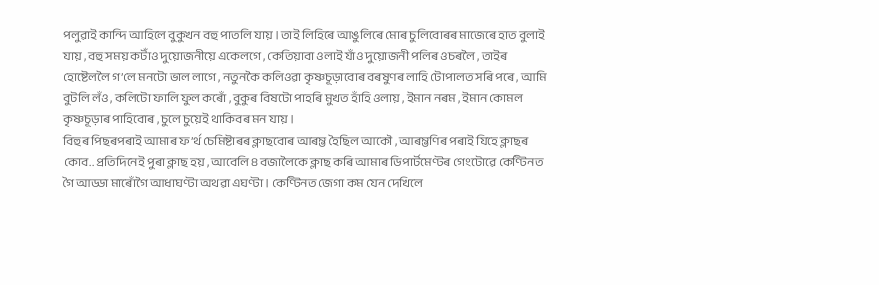পলুৱাই কান্দি আহিলে বুকুখন বহু পাতলি যায় । তাই লিহিৰে আঙুলিৰে মোৰ চুলিবোৰৰ মাজেৰে হাত বুলাই যায় , বহু সময় কটাঁও দুয়োজনীয়ে একেলগে , কেতিয়াবা ওলাই যাঁও দুয়োজনী পলিৰ ওচৰলৈ , তাইৰ হোষ্টেললৈ গ’লে মনটো ভাল লাগে , নতুনকৈ কলিওৱা কৃষ্ণচূড়াবোৰ বৰষুণৰ লাহি টোপালত সৰি পৰে , আমি বুটলি লঁও , কলিটো ফালি ফুল কৰোঁ , বুকুৰ বিষটো পাহৰি মুখত হাঁহি ওলায় , ইমান নৰম , ইমান কোমল কৃষ্ণচূড়াৰ পাহিবোৰ , চুলে চুয়েই থাকিবৰ মন যায় ।
বিহুৰ পিছৰপৰাই আমাৰ ফ’ৰ্থ চেমিষ্টাৰৰ ক্লাছবোৰ আৰম্ভ হৈছিল আকৌ , আৰম্ভণিৰ পৰাই যিহে ক্লাছৰ কোব.. প্ৰতিদিনেই পুৰা ক্লাছ হয় , আবেলি ৪ বজালৈকে ক্লাছ কৰি আমাৰ ডিপাৰ্টমেণ্টৰ গেংটোৱে কেণ্টিনত গৈ আড্ডা মাৰোঁগৈ আধাঘণ্টা অথৱা এঘণ্টা । কেণ্টিনত জেগা কম যেন দেখিলে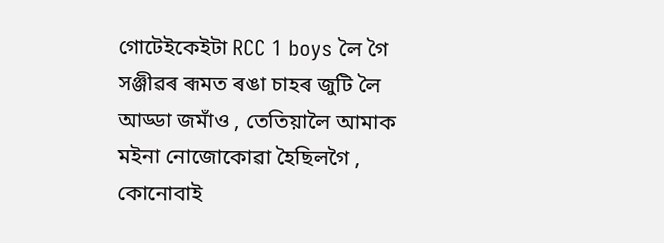গোটেইকেইটা RCC 1 boys লৈ গৈ সঞ্জীৱৰ ৰূমত ৰঙা চাহৰ জুটি লৈ আড্ডা জমাঁও , তেতিয়ালৈ আমাক মইনা নোজোকোৱা হৈছিলগৈ , কোনোবাই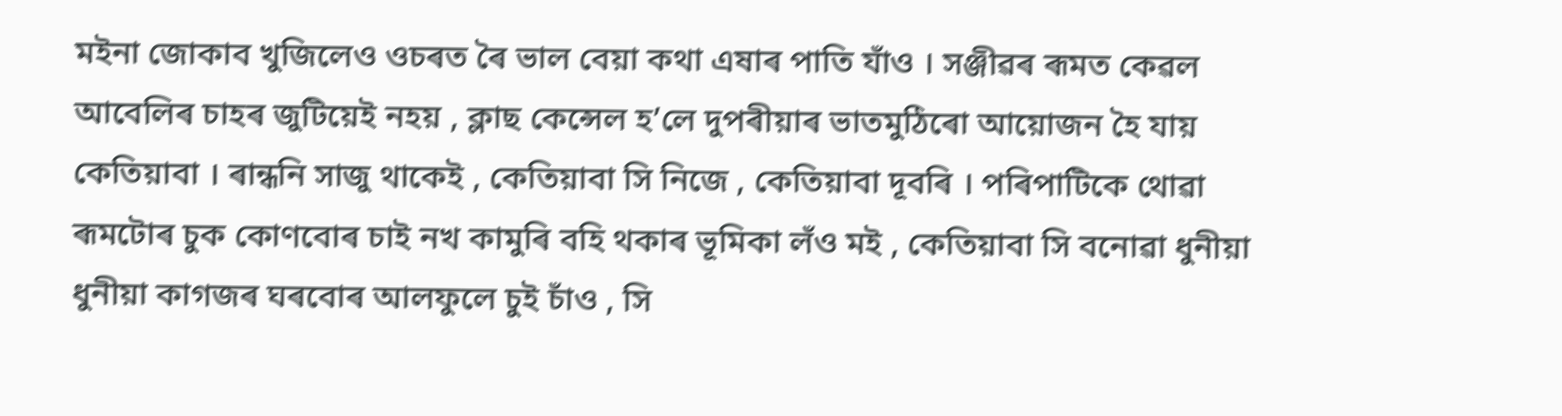মইনা জোকাব খুজিলেও ওচৰত ৰৈ ভাল বেয়া কথা এষাৰ পাতি যাঁও । সঞ্জীৱৰ ৰূমত কেৱল আবেলিৰ চাহৰ জুটিয়েই নহয় , ক্লাছ কেন্সেল হ’লে দুপৰীয়াৰ ভাতমুঠিৰো আয়োজন হৈ যায় কেতিয়াবা । ৰান্ধনি সাজু থাকেই , কেতিয়াবা সি নিজে , কেতিয়াবা দূবৰি । পৰিপাটিকে থোৱা ৰূমটোৰ চুক কোণবোৰ চাই নখ কামুৰি বহি থকাৰ ভূমিকা লঁও মই , কেতিয়াবা সি বনোৱা ধুনীয়া ধুনীয়া কাগজৰ ঘৰবোৰ আলফুলে চুই চাঁও , সি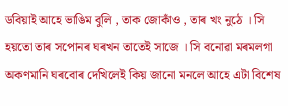ডবিয়াই আহে ভাঙিম বুলি , তাক জোকাঁও , তাৰ খং নুঠে । সি হয়তো তাৰ সপোনৰ ঘৰখন তাতেই সাজে । সি বনোৱা মৰমলগা অকণমানি ঘৰবোৰ দেখিলেই কিয় জানো মনলে আহে এটা বিশেষ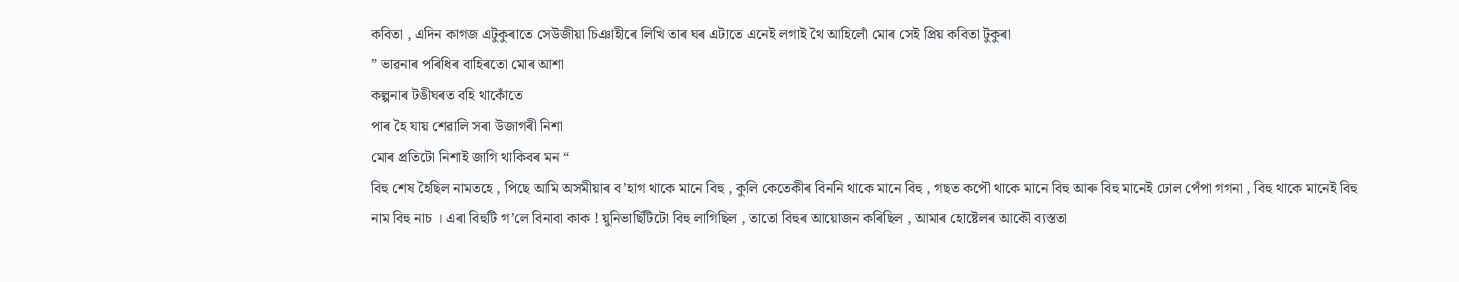কবিতা , এদিন কাগজ এটুকুৰাতে সেউজীয়া চিঞাহীৰে লিখি তাৰ ঘৰ এটাতে এনেই লগাই থৈ আহিলোঁ মোৰ সেই প্ৰিয় কবিতা টুকুৰা
” ভাৱনাৰ পৰিধিৰ বাহিৰতো মোৰ আশা
কল্পনাৰ টঙীঘৰত বহি থাকোঁতে
পাৰ হৈ যায় শেৱালি সৰা উজাগৰী নিশা
মোৰ প্ৰতিটো নিশাই জাগি থাকিবৰ মন “
বিহু শেষ হৈছিল নামতহে , পিছে আমি অসমীয়াৰ ব’হাগ থাকে মানে বিহু , কুলি কেতেকীৰ বিননি থাকে মানে বিহু , গছত কপৌ থাকে মানে বিহু আৰু বিহু মানেই ঢোল পেঁপা গগনা , বিহু থাকে মানেই বিহু নাম বিহু নাচ । এৰা বিহুটি গ’লে বিনাবা কাক ! য়ুনিভাৰ্ছিটিটো বিহু লাগিছিল , তাতো বিহুৰ আয়োজন কৰিছিল , আমাৰ হোষ্টেলৰ আকৌ ব্যস্ততা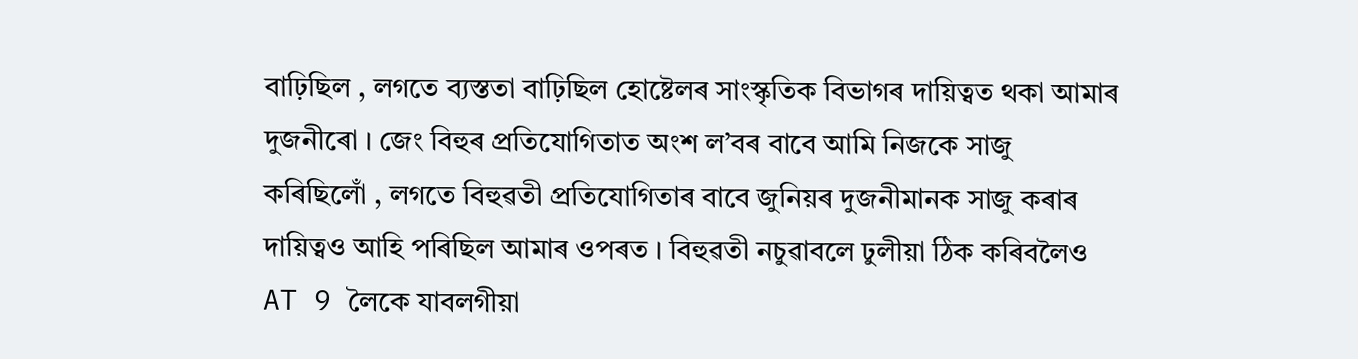বাঢ়িছিল , লগতে ব্যস্ততা বাঢ়িছিল হোষ্টেলৰ সাংস্কৃতিক বিভাগৰ দায়িত্বত থকা আমাৰ দুজনীৰো । জেং বিহুৰ প্ৰতিযোগিতাত অংশ ল’বৰ বাবে আমি নিজকে সাজু কৰিছিলোঁ , লগতে বিহুৱতী প্ৰতিযোগিতাৰ বাবে জুনিয়ৰ দুজনীমানক সাজু কৰাৰ দায়িত্বও আহি পৰিছিল আমাৰ ওপৰত । বিহুৱতী নচুৱাবলে ঢুলীয়া ঠিক কৰিবলৈও AT 9 লৈকে যাবলগীয়া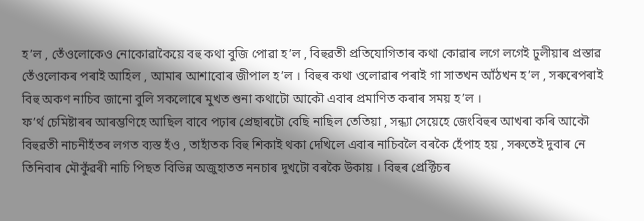হ’ল , তেঁওলোকেও নোকোৱাকৈয়ে বহু কথা বুজি পোৱা হ’ল , বিহুৱতী প্ৰতিযোগিতাৰ কথা কোৱাৰ লগে লগেই ঢুলীয়াৰ প্ৰস্তাৱ তেঁওলোকৰ পৰাই আহিল , আমাৰ আশাবোৰ জীপাল হ’ল । বিহুৰ কথা ওলোৱাৰ পৰাই গা সাতখন আঁঠখন হ’ল , সৰুৰেপৰাই বিহু অকণ নাচিব জানো বুলি সকলোৰে মুখত শুনা কথাটো আকৌ এবাৰ প্ৰমাণিত কৰাৰ সময় হ’ল ।
ফ’ৰ্থ চেমিষ্টাৰৰ আৰম্ভণিহে আছিল বাবে পঢ়াৰ প্ৰেছাৰটো বেছি নাছিল তেতিয়া , সন্ধ্যা সেয়েহে জেংবিহুৰ আখৰা কৰি আকৌ বিহুৱতী নাচনীহঁতৰ লগত ব্যস্ত হঁও , তাহাঁতক বিহু শিকাই থকা দেখিলে এবাৰ নাচিবলৈ বৰকৈ হেঁপাহ হয় , সৰুতেই দুবাৰ নে তিনিবাৰ মৌকুঁৱৰী নাচি পিছত বিভিন্ন অজুহাতত ননচাৰ দুখটো বৰকৈ উকায় । বিহুৰ প্ৰেক্টিচৰ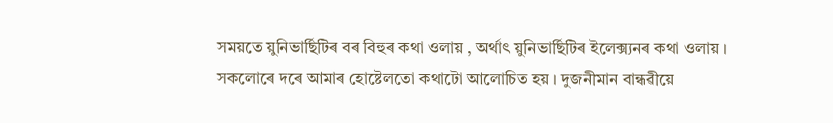সময়তে য়ুনিভাৰ্ছিটিৰ বৰ বিহুৰ কথা ওলায় , অৰ্থাৎ য়ুনিভাৰ্ছিটিৰ ইলেক্স্যনৰ কথা ওলায় । সকলোৰে দৰে আমাৰ হোষ্টেলতো কথাটো আলোচিত হয় । দুজনীমান বান্ধৱীয়ে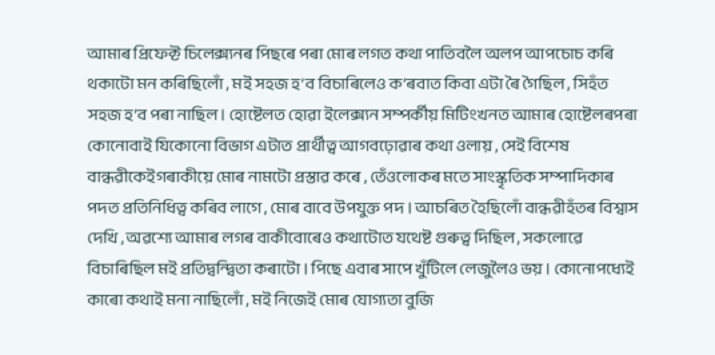আমাৰ প্ৰিফেক্ট চিলেক্স্যনৰ পিছৰে পৰা মোৰ লগত কথা পাতিবলৈ অলপ আপচোচ কৰি থকাটো মন কৰিছিলোঁ , মই সহজ হ’ব বিচাৰিলেও ক’ৰবাত কিবা এটা ৰৈ গৈছিল , সিহঁত সহজ হ’ব পৰা নাছিল । হোষ্টেলত হোৱা ইলেক্স্যন সম্পৰ্কীয় মিটিংখনত আমাৰ হোষ্টেলৰপৰা কোনোবাই যিকোনো বিভাগ এটাত প্ৰাৰ্থীত্ব আগবঢ়োৱাৰ কথা ওলায় , সেই বিশেষ বান্ধৱীকেইগৰাকীয়ে মোৰ নামটো প্ৰস্তাৱ কৰে , তেঁওলোকৰ মতে সাংস্কৃতিক সম্পাদিকাৰ পদত প্ৰতিনিধিত্ব কৰিব লাগে , মোৰ বাবে উপযুক্ত পদ । আচৰিত হৈছিলোঁ বান্ধৱীহঁতৰ বিশ্বাস দেখি , অৱশ্যে আমাৰ লগৰ বাকীবোৰেও কথাটোত যথেষ্ট গুৰুত্ব দিছিল , সকলোৱে বিচাৰিছিল মই প্ৰতিদ্বন্দ্বিতা কৰাটো । পিছে এবাৰ সাপে খুঁটিলে লেজুলৈও ভয় । কোনোপধ্যেই কাৰো কথাই মনা নাছিলোঁ , মই নিজেই মোৰ যোগ্যতা বুজি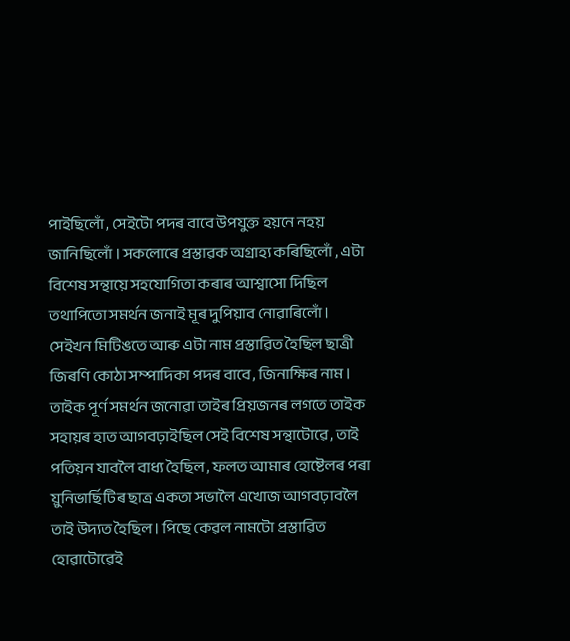পাইছিলোঁ , সেইটো পদৰ বাবে উপযুক্ত হয়নে নহয় জানিছিলোঁ । সকলোৰে প্ৰস্তাৱক অগ্ৰাহ্য কৰিছিলোঁ , এটা বিশেষ সন্থায়ে সহযোগিতা কৰাৰ আশ্বাসো দিছিল তথাপিতো সমৰ্থন জনাই মূৰ দুপিয়াব নোৱাৰিলোঁ ।
সেইখন মিটিঙতে আৰু এটা নাম প্ৰস্তাৱিত হৈছিল ছাত্ৰী জিৰণি কোঠা সম্পাদিকা পদৰ বাবে , জিনাক্ষিৰ নাম । তাইক পূৰ্ণ সমৰ্থন জনোৱা তাইৰ প্ৰিয়জনৰ লগতে তাইক সহায়ৰ হাত আগবঢ়াইছিল সেই বিশেষ সন্থাটোৱে , তাই পতিয়ন যাবলৈ বাধ্য হৈছিল , ফলত আমাৰ হোষ্টেলৰ পৰা য়ুনিভাৰ্ছিটিৰ ছাত্ৰ একতা সভালৈ এখোজ আগবঢ়াবলৈ তাই উদ্যত হৈছিল । পিছে কেৱল নামটো প্ৰস্তাৱিত হোৱাটোৱেই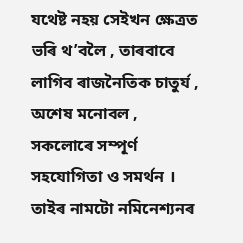যথেষ্ট নহয় সেইখন ক্ষেত্ৰত ভৰি থ’বলৈ , তাৰবাবে লাগিব ৰাজনৈতিক চাতুৰ্য , অশেষ মনোবল , সকলোৰে সম্পূৰ্ণ সহযোগিতা ও সমৰ্থন । তাইৰ নামটো নমিনেশ্যনৰ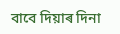বাবে দিয়াৰ দিনা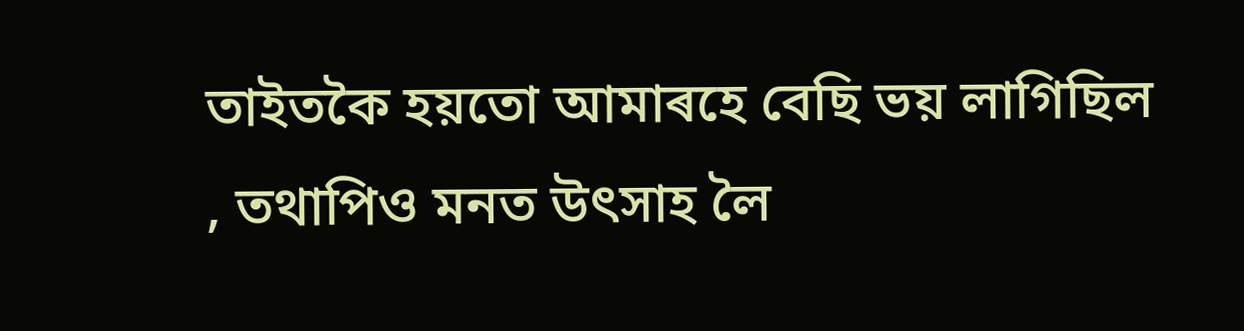তাইতকৈ হয়তো আমাৰহে বেছি ভয় লাগিছিল , তথাপিও মনত উৎসাহ লৈ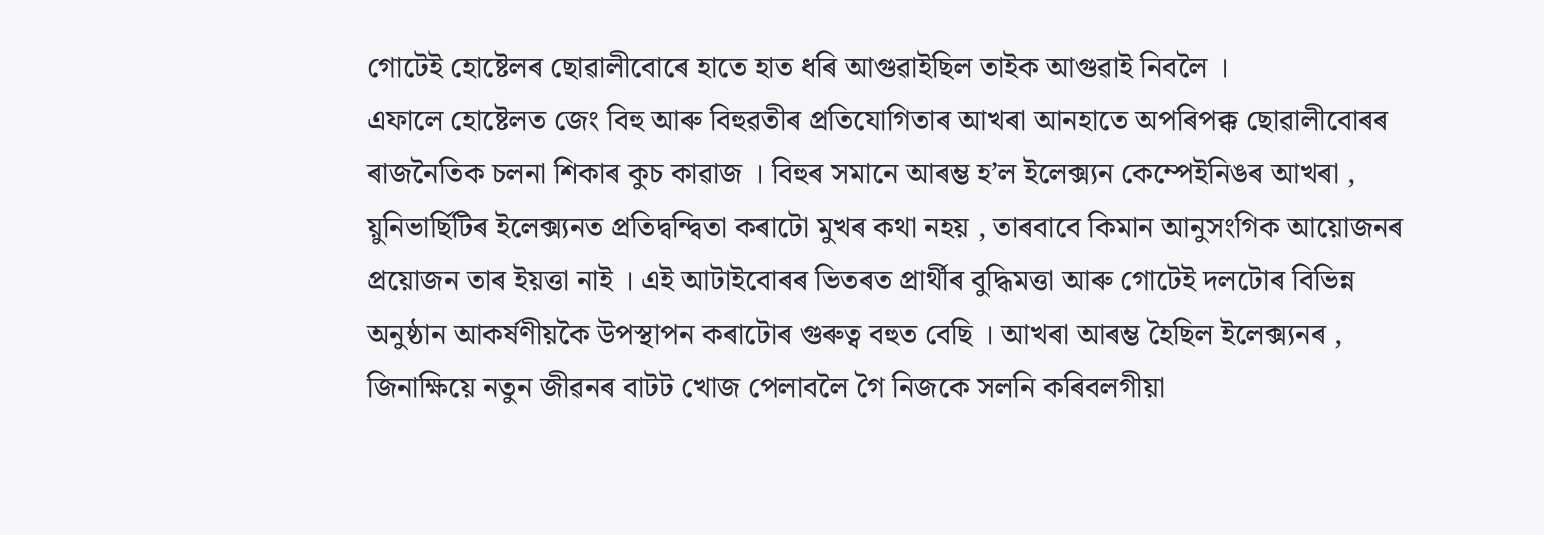গোটেই হোষ্টেলৰ ছোৱালীবোৰে হাতে হাত ধৰি আগুৱাইছিল তাইক আগুৱাই নিবলৈ ।
এফালে হোষ্টেলত জেং বিহু আৰু বিহুৱতীৰ প্ৰতিযোগিতাৰ আখৰা আনহাতে অপৰিপক্ক ছোৱালীবোৰৰ ৰাজনৈতিক চলনা শিকাৰ কুচ কাৱাজ । বিহুৰ সমানে আৰম্ভ হ’ল ইলেক্স্যন কেম্পেইনিঙৰ আখৰা , য়ুনিভাৰ্ছিটিৰ ইলেক্স্যনত প্ৰতিদ্বন্দ্বিতা কৰাটো মুখৰ কথা নহয় , তাৰবাবে কিমান আনুসংগিক আয়োজনৰ প্ৰয়োজন তাৰ ইয়ত্তা নাই । এই আটাইবোৰৰ ভিতৰত প্ৰাৰ্থীৰ বুদ্ধিমত্তা আৰু গোটেই দলটোৰ বিভিন্ন অনুষ্ঠান আকৰ্ষণীয়কৈ উপস্থাপন কৰাটোৰ গুৰুত্ব বহুত বেছি । আখৰা আৰম্ভ হৈছিল ইলেক্স্যনৰ , জিনাক্ষিয়ে নতুন জীৱনৰ বাটট খোজ পেলাবলৈ গৈ নিজকে সলনি কৰিবলগীয়া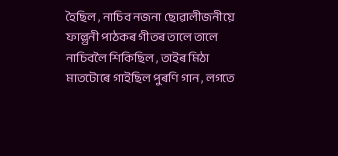হৈছিল , নাচিব নজনা ছোৱালীজনীয়ে ফাল্গুনী পাঠকৰ গীতৰ তালে তালে নাচিবলৈ শিকিছিল , তাইৰ মিঠা মাতটোৰে গাইছিল পুৰণি গান , লগতে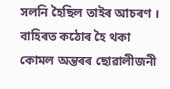সলনি হৈছিল তাইৰ আচৰণ । বাহিৰত কঠোৰ হৈ থকা কোমল অন্তৰৰ ছোৱালীজনী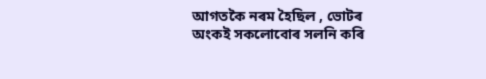আগতকৈ নৰম হৈছিল , ভোটৰ অংকই সকলোবোৰ সলনি কৰি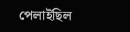পেলাইছিল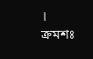।
ক্ৰমশঃ